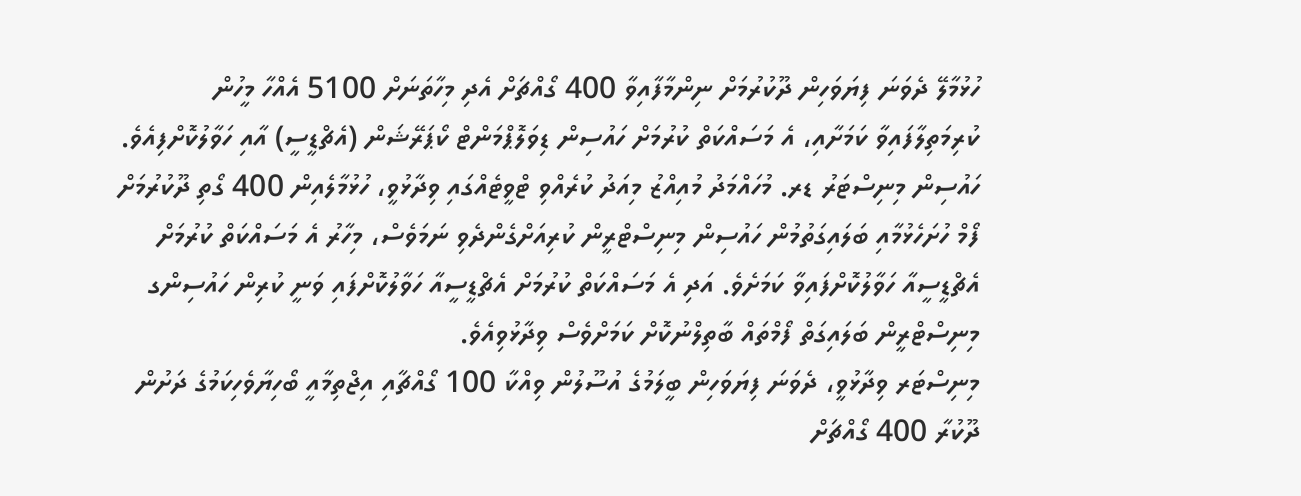ހުޅުމާލޭ ދެވަނަ ފިޔަވަހިން ދޫކުރުމަށް ނިންމާފާއިވާ 400 ގޯއްޗަށް އެދި މިހާތަނަށް 5100 އެއްހާ މީހުން ކުރިމަތިލާފައިވާ ކަމަށާއި، އެ މަސައްކަތް ކުރުމަށް ހައުސިން ޑިވަލޮޕްމަންޓް ކޯޕަރޭޝަން (އެޗްޑީސީ) އާއި ހަވާލުކޮށްފިއެވެ.
ހައުސިން މިނިސްޓަރު ޑރ. މުހައްމަދު މުއިއްޒު މިއަދު ކުރެއްވި ޓްވީޓެއްގައި ވިދާޅުވީ، ހުޅުމާލެއިން 400 ގޯތި ދޫކުރުމަށް ފޯމް ހުށަހެޅުމާއި ބަލައިގަތުމުން ހައުސިން މިނިސްޓްރީން ކުރިއަށްގެންދެވި ނަމަވެސް، މިހާރު އެ މަސައްކަތް ކުރުމަށް އެޗްޑީސީއާ ހަވާލުކޮށްފައިވާ ކަމަށެވެ. އަދި އެ މަސައްކަތް ކުރުމަށް އެޗްޑީސީއާ ހަވާލުކޮށްފައި ވަނީ ކުރިން ހައުސިންގ މިނިސްޓްރީން ބަލައިގަތް ފޯމްތައް ބާތިލްނުކޮށް ކަމަށްވެސް ވިދާޅުވިއެވެ.
މިނިސްޓަރ ވިދާޅުވީ، ދެވަނަ ފިޔަވަހިން ބީލަމުގެ އުސޫލުން ވިއްކާ 100 ގޯއްޗާއި އިޖްތިމާއީ ބޯހިޔާވެހިކަމުގެ ދަށުން ދޫކުރާ 400 ގޯއްޗަށް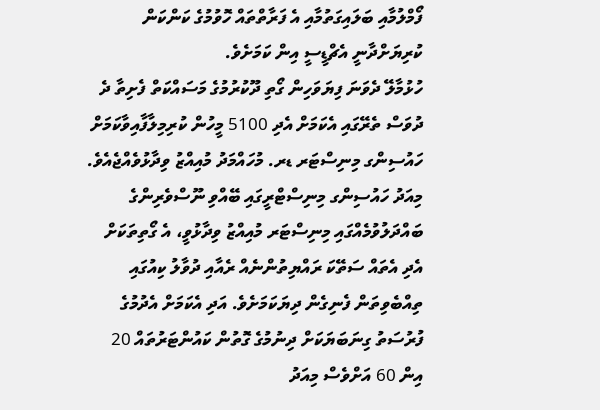ފޯމްލުމާއި ބަލައިގަތުމާއި އެ ފަރާތްތައް ހޮވުމުގެ ކަންކަން ކުރިޔަށްދާނީ އެޗްޑީސީ އިން ކަމަށެވެ.
ހުޅުމާލޭ ދެވަނަ ފިޔަވަހިން ގޯތި ދޫކުރުމުގެ މަސައްކަތް ފެށިތާ ދެ ދުވަސް ތެރޭގައި އެކަމަށް އެދި 5100 މީހުން ކުރިމިލާފާއިވާކަމަށް ހައުސިންގ މިނިސްޓަރ ޑރ. މުހައްމަދު މުއިއްޒު ވިދާޅުވެއްޖެއެވެ.
މިއަދު ހައުސިންގ މިނިސްޓްރީގައި ބޭއްވި ނޫސްވެރިންގެ ބައްދަލުވުމެއްގައި މިނިސްޓަރ މުއިއްޒު ވިދާޅުވީ، އެ ގޯތިތަކަށް އެދި އެތައް ސަތޭކަ ރައްޔިތުންނެއް ރެއާއި ދުވާލު ކިއުގައި ތިއްބެވިތަން ފެނިގެން ދިޔަކަމަށެވެ. އަދި އެކަމަށް އެދުމުގެ ފުރުސަތު ގިނަބަޔަކަށް ދިނުމުގެ ގޮތުން ކައުންޓަރުތައް 20 އިން 60 އަށްވެސް މިއަދު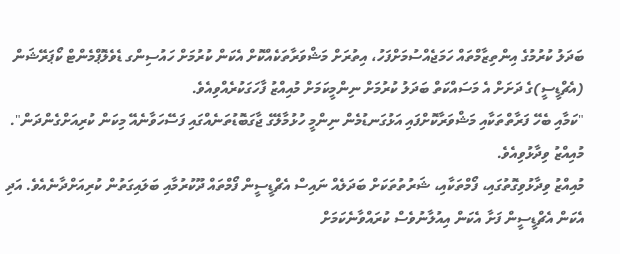ބަދަލު ކުރުމުގެ އިންތިޒާމްތައް ހަމަޖެއްސުމަށްފަހު، އިތުރަށް މަޝްވަރާތަކެއްކޮށް އެކަން ކުރުމަށް ހައުސިންގ ޑެވެލޮޕްމެންޓް ކޯޕަރޭޝަން (އެޗްޑީސީ)ގެ ދަށަށް އެ މަސައްކަތް ބަދަލު ކުރުމަށް ނިންމީކަމަށް މުއިއްޒު ފާހަގަކުރެއްވިއެވެ.
"ކަމާއި ބެހޭ ފަރާތްތަކާއި މަޝްވަރާކޮށްފައި އަޅުގަނޑުމެން ނިންމީ ހުޅުމާލޭގެ ޖާގަބޮޑުތަނެއްގައި ފަސޭހަވާނެއޭ މިކަން ކުރިއަށްގެންދަން". މުއިއްޒު ވިދާޅުވިއެވެ.
މުއިއްޒު ވިދާޅުވިގޮތުގައި، ފޯމްތަކާއި، ޝަރުތުތަކަށް ބަދަލެއް ނައިސް އެޗްޑީސީން ފޯމްތައް ދޫކުރުމާއި ބަލައިގަތުން ކުރިއަށްދާނެއެވެ. އަދި އެކަން އެޗްޑީސީން ފަށާ އެކަން އިއުލާނުވެސް ކުރައްވާނެކަމަށް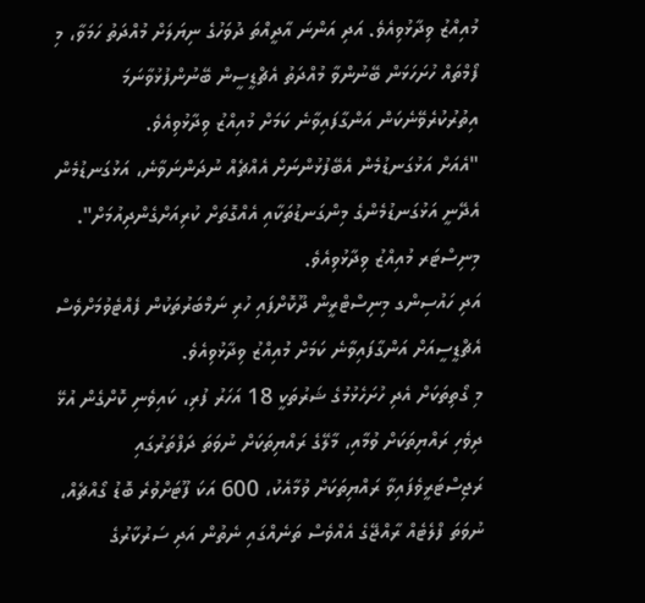މުއިއްޒު ވިދާޅުވިއެވެ. އަދި އަންނަ އާދީއްތަ ދުވަހުގެ ނިޔަލަށް މުއްދަތު ހަމަވާ، މި ފޯމްތައް ހުށަހަޅަން ބޭނުންވާ މުއްދަތު އެޗްޑީސީން ބޭނުންފުޅުވާނަމަ އިތުރުކުރެވޭނެކަން އަންގާފައިވާނެ ކަމަށް މުއިއްޒު ވިދާޅުވިއެވެ.
"އެއަށް އަޅުގަނޑުމެން އެބޭފުޅުންނަށް އެއްޗެއް ނުދަންނަވާނެ، އަޅުގަނޑުމެން އެދޭނީ އަޅުގަނޑުމެންގެ މިންގަނޑުތަކާއި އެއްގޮތަށް ކުރިއަށްގެންދިއުމަށް". މިނިސްޓަރ މުއިއްޒު ވިދާޅުވިއެވެ.
އަދި ހައުސިންގ މިނިސްޓްރީން ދޫކޮށްފައި ހުރި ނަމްބަރުތަކުން ފެއްޓެވުމަށްވެސް އެޗްޑީސީއަށް އަންގާފައިވާނެ ކަމަށް މުއިއްޒު ވިދާޅުވިއެވެ.
މި ގޯތިތަކަށް އެދި ހުށަހެޅުމުގެ ޝަރުތަކީ 18 އަހަރު ފުރި، ކައިވެނި ކޮށްގެން އުޅޭ ދިވެހި ރައްޔިތަކަށް ވުމާއި، މާލޭގެ ރައްޔިތަކަށް ނުވަތަ ދަފްތަރުގައި ރަޖިސްޓަރީވެފައިވާ ރައްޔިތަކަށް ވުމާއެކު، 600 އަކަ ފޫޓަށްވުރެ ބޮޑު ގޯއްޗެއް، ނުވަތަ ފްލެޓެއް ރާއްޖޭގެ އެއްވެސް ތަނެއްގައި ނެތުން އަދި ސަރުކާރުގެ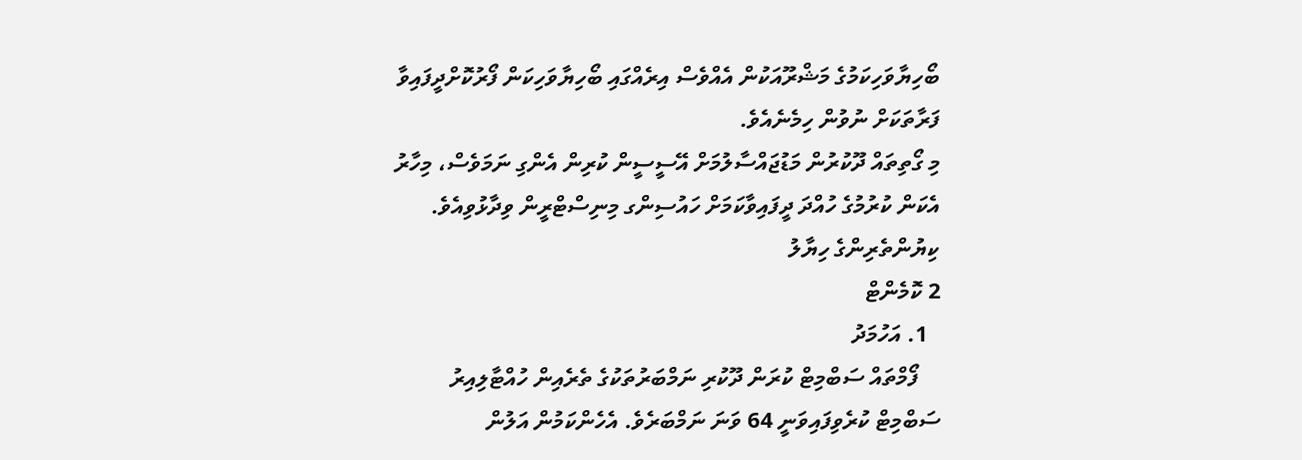ބޯހިޔާވަހިކަމުގެ މަޝްރޫއަކުން އެއްވެސް އިރެއްގައި ބޯހިޔާވަހިކަން ފޯރުކޮށްދީފައިވާ ފަރާތަކަށް ނުވުން ހިމެނެއެވެ.
މި ގޯތިތައް ދޫކުރުން މަޑުޖައްސާލުމަށް އޭސީސީން ކުރިން އެންގި ނަމަވެސް، މިހާރު އެކަން ކުރުމުގެ ހުއްދަ ދީފައިވާކަމަށް ހައުސިންގ މިނިސްޓްރީން ވިދާޅުވިއެވެ.
ކިޔުންތެރިންގެ ހިޔާލު
2 ކޮމެންޓް
  1. އަހުމަދު
    ފޯމްތައް ސަބްމިޓް ކުރަން ދޫކުރި ނަމްބަރުތަކުގެ ތެރެއިން ހުއްޓާލިއިރު ސަބްމިޓް ކުރެވިފައިވަނީ 64 ވަނަ ނަމްބަރެވެ. އެހެންކަމުން އަލުން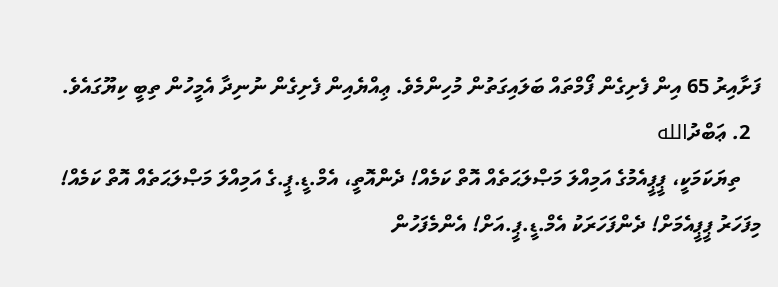ފަށާއިރު 65 އިން ފެށިގެން ފޯމްތައް ބަލައިގަތުން މުހިންމެވެ. ޢިއްޔެއިން ފެށިގެން ނުނިދާ އެމީހުން ތިބީ ކިޔޫގައެވެ.
  2. ޢަބްދުالله
    ތިޔަކަމަކީ، ޕީޕީއެމުގެ އަމިއްލަ މަޞްލަޙަތެއް އޮތް ކަމެއް! ދެންއޮތީ، އެމް.ޑީ.ޕީ.ގެ އަމިއްލަ މަޞްލަޙަތެއް އޮތް ކަމެއް! މިފަހަރު ޕީޕީއެމަށް! ދެންފަހަރަކު އެމް.ޑީ.ޕީ.އަށް! އެންމެފަހުން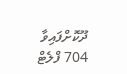ދޫކޮށްފައިވާ 704 ފްލެޓް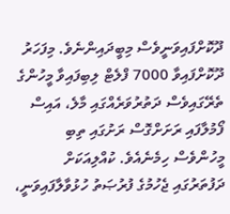ދޫކޮށްފައިވަނީވެސް މިބީދައިންނެވެ. މިފަހަރު ދޫކޮށްފައިވާ 7000 ފްލެޓް ލިބިފައިވާ މީހުންގެ ތެރޭގައިވެސް ދަތުރުވަރެއްގައި މާލެ، އައިސް ފޯމުލާފައި ރަށަށްގޮސް ރަށުގައި ތިބި މީހުންވެސް ހިމެނެއެވެ. ކުއްލިއަކަށް ދަފުތަރުގައި ޖެހުމުގެ ފުރުޞަތު ހުޅުވާލާފައިވަނީ،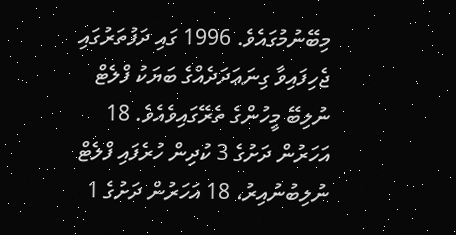މިބޭނުމުގައެވެ. 1996 ގައި ދަފުތަރުގައި ޖެހިފައިވާ ގިނަޢަދަދެއްގެ ބަޔަކު ފްލެޓް ނުލިބޭ މީހުންގެ ތެރޭގައިވެއެވެ. 18 އަހަރުން ދަށުގެ 3 ކުދިން ހުރެފައި ފްލެޓް ނުލިބުނުއިރު، 18 އަހަރުން ދަށުގެ 1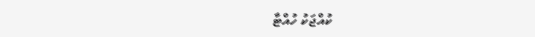ކުއްޖަކު ހުއްޓާ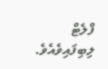ފްލެޓް ލިބިފައިވެއެވެ.